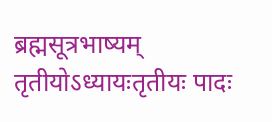ब्रह्मसूत्रभाष्यम्
तृतीयोऽध्यायःतृतीयः पादः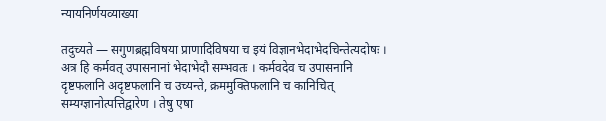न्यायनिर्णयव्याख्या

तदुच्यते — सगुणब्रह्मविषया प्राणादिविषया च इयं विज्ञानभेदाभेदचिन्तेत्यदोषः । अत्र हि कर्मवत् उपासनानां भेदाभेदौ सम्भवतः । कर्मवदेव च उपासनानि दृष्टफलानि अदृष्टफलानि च उच्यन्ते, क्रममुक्तिफलानि च कानिचित् सम्यग्ज्ञानोत्पत्तिद्वारेण । तेषु एषा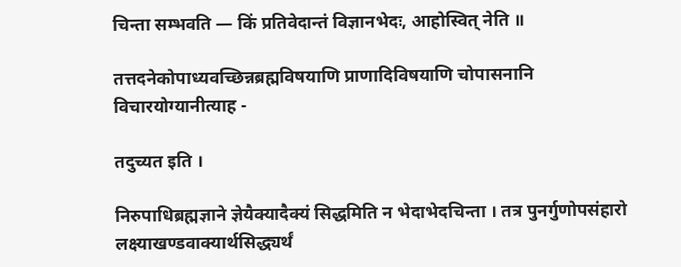चिन्ता सम्भवति — किं प्रतिवेदान्तं विज्ञानभेदः, आहोस्वित् नेति ॥

तत्तदनेकोपाध्यवच्छिन्नब्रह्मविषयाणि प्राणादिविषयाणि चोपासनानि विचारयोग्यानीत्याह -

तदुच्यत इति ।

निरुपाधिब्रह्मज्ञाने ज्ञेयैक्यादैक्यं सिद्धमिति न भेदाभेदचिन्ता । तत्र पुनर्गुणोपसंहारो लक्ष्याखण्डवाक्यार्थसिद्ध्यर्थं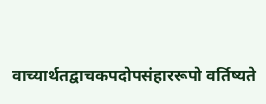वाच्यार्थतद्वाचकपदोपसंहाररूपो वर्तिष्यते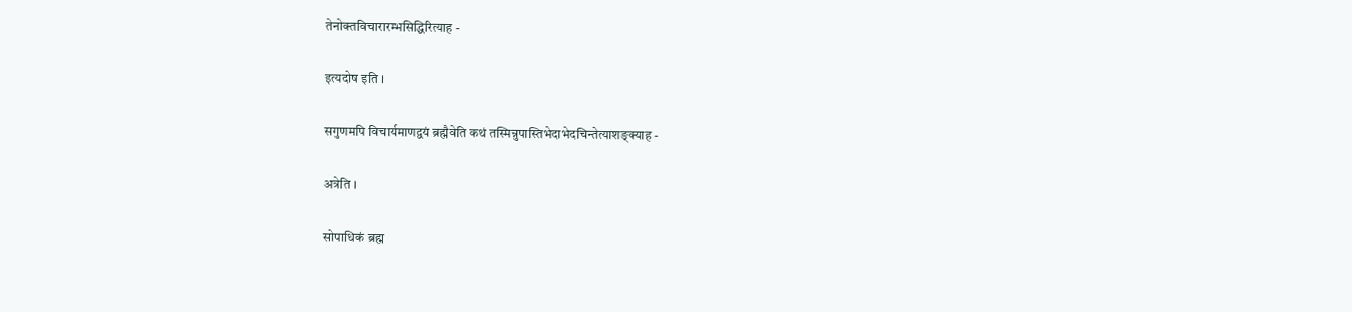तेनोक्तविचारारम्भसिद्धिरित्याह -

इत्यदोष इति ।

सगुणमपि विचार्यमाणद्वयं ब्रह्मैवेति कथं तस्मिन्नुपास्तिभेदाभेदचिन्तेत्याशङ्क्याह -

अत्रेति ।

सोपाधिकं ब्रह्म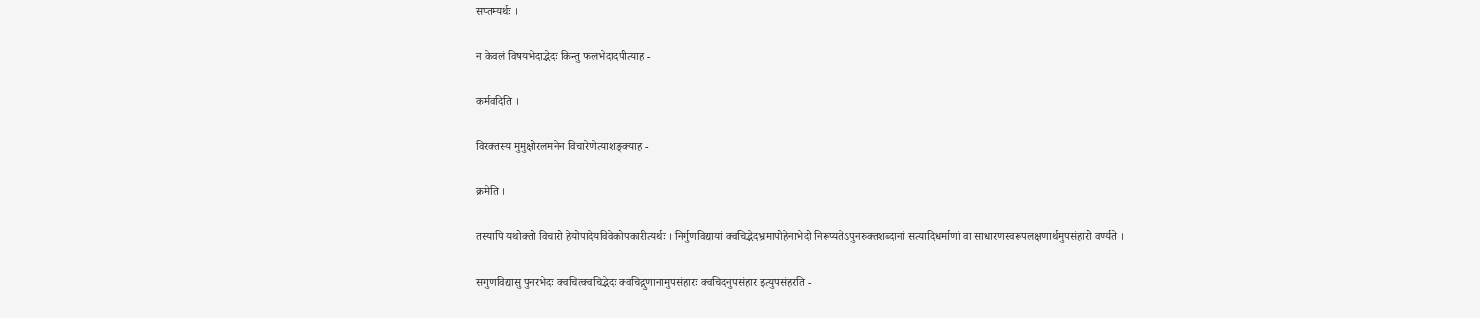सप्तम्यर्थः ।

न केवलं विषयभेदाद्भेदः किन्तु फलभेदादपीत्याह -

कर्मवदिति ।

विरक्तस्य मुमुक्षोरलमनेन विचारेणेत्याशङ्क्याह -

क्रमेति ।

तस्यापि यथोक्तो विचारो हेयोपादेयविवेकोपकारीत्यर्थः । निर्गुणविद्यायां क्वचिद्भेदभ्रमापोहेनाभेदो निरूप्यतेऽपुनरुक्तशब्दानां सत्यादिधर्माणां वा साधारणस्वरूपलक्षणार्थमुपसंहारो वर्ण्यते ।

सगुणविद्यासु पुनरभेदः क्वचित्क्वचिद्भेदः क्वचिद्गुणानामुपसंहारः क्वचिदनुपसंहार इत्युपसंहरति -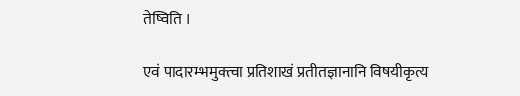तेष्विति ।

एवं पादारम्भमुक्त्वा प्रतिशाखं प्रतीतज्ञानानि विषयीकृत्य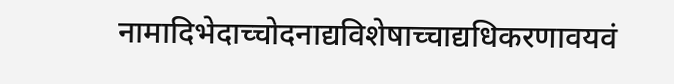नामादिभेदाच्चोदनाद्यविशेषाच्चाद्यधिकरणावयवं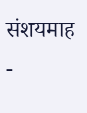संशयमाह -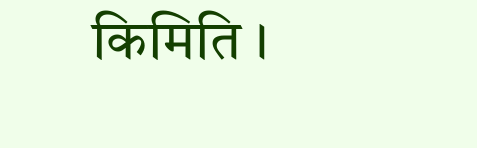किमिति ।